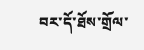བར་དོ་ཐོས་གྲོལ་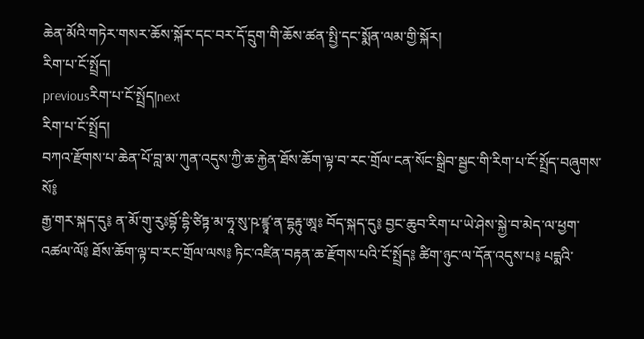ཆེན་མོའི་གཏེར་གསར་ཆོས་སྐོར་དང་བར་དོ་དྲུག་གི་ཆོས་ཚན་སྤྱི་དང་སྨོན་ལམ་གྱི་སྐོར།
རིག་པ་ངོ་སྤྲོད།
previousརིག་པ་ངོ་སྤྲོད།next
རིག་པ་ངོ་སྤྲོད།
བཀའ་རྫོགས་པ་ཆེན་པོ་བླ་མ་ཀུན་འདུས་ཀྱི་ཆ་རྐྱེན་ཐོས་ཆོག་ལྟ་བ་རང་གྲོལ་ངན་སོང་སྒྲིབ་སྦྱང་གི་རིག་པ་ངོ་སྤྲོད་བཞུགས་སོ༔
རྒྱ་གར་སྐད་དུ༔ ན་མོ་གུ་རུཿབྷོ་དྷི་ཙིཏྟ་མ་ཧཱ་སུ་ཥ་ཛྙཱ་ན་དྷརྟུ་ཨཱཿ བོད་སྐད་དུ༔ བྱང་ཆུབ་རིག་པ་ཡེ་ཤེས་སྐྱེ་བ་མེད་ལ་ཕྱག་འཚལ་ལོ༔ ཐོས་ཆོག་ལྟ་བ་རང་གྲོལ་ལས༔ ཏིང་འཛིན་བརྟན་ཆ་རྫོགས་པའི་ངོ་སྤྲོད༔ ཚིག་ཉུང་ལ་དོན་འདུས་པ༔ པདྨའི་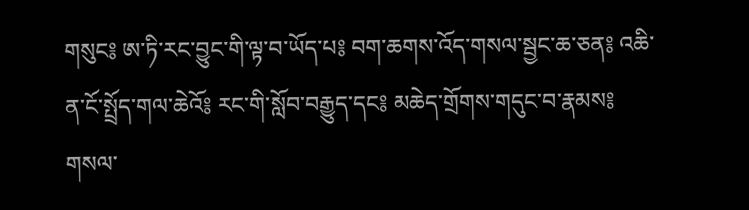གསུང༔ ཨ་ཏི་རང་བྱུང་གི་ལྟ་བ་ཡོད་པ༔ བག་ཆགས་འོད་གསལ་སྦྱང་ཆ་ཅན༔ འཆི་ན་ངོ་སྤྲོད་གལ་ཆེའོ༔ རང་གི་སློབ་བརྒྱུད་དང༔ མཆེད་གྲོགས་གདུང་བ་རྣམས༔ གསལ་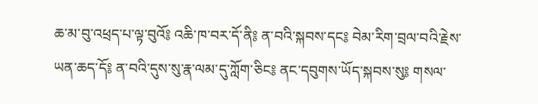ཆ་མ་བུ་འཕྲད་པ་ལྟ་བུའོ༔ འཆི་ཁ་བར་དོ་ནི༔ ན་བའི་སྐབས་དང༔ བེམ་རིག་བྲལ་བའི་རྗེས་ཡན་ཆད་དོ༔ ན་བའི་དུས་སུ་རྣ་ལམ་དུ་ཀློག་ཅིང༔ ནང་དབུགས་ཡོད་སྐབས་སུ༔ གསལ་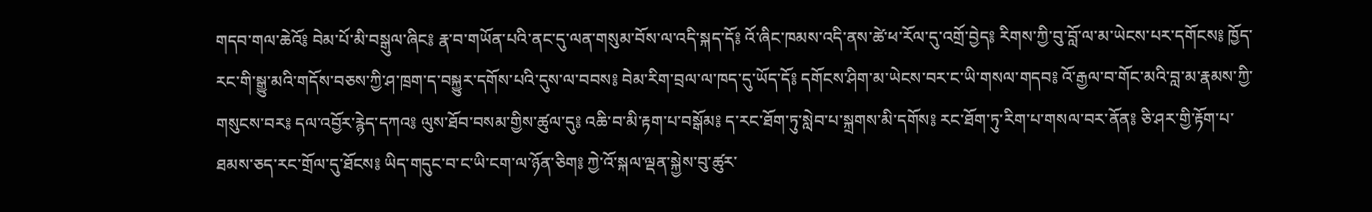གདབ་གལ་ཆེའོ༔ བེམ་པོ་མི་བསྒུལ་ཞིང༔ རྣ་བ་གཡོན་པའི་ནང་དུ་ལན་གསུམ་བོས་ལ་འདི་སྐད་དོ༔ འོ་ཞིང་ཁམས་འདི་ནས་ཚེ་ཕ་རོལ་དུ་འགྲོ་བྱེད༔ རིགས་ཀྱི་བུ་བློ་ལ་མ་ཡེངས་པར་དགོངས༔ ཁྱོད་རང་གི་སྒྱུ་མའི་གདོས་བཅས་ཀྱི་ཤ་ཁྲག་ད་བསྐྱུར་དགོས་པའི་དུས་ལ་བབས༔ བེམ་རིག་བྲལ་ལ་ཁད་དུ་ཡོད་དོ༔ དགོངས་ཤིག་མ་ཡེངས་བར་ང་ཡི་གསལ་གདབ༔ འོ་རྒྱལ་བ་གོང་མའི་བླ་མ་རྣམས་ཀྱི་གསུངས་བར༔ དལ་འབྱོར་རྙེད་དཀའ༔ ལུས་ཐོབ་བསམ་གྱིས་ཚུལ་དུ༔ འཆི་བ་མི་རྟག་པ་བསྒོམ༔ ད་རང་ཐོག་ཏུ་སླེབ་པ་སྐྲགས་མི་དགོས༔ རང་ཐོག་ཏུ་རིག་པ་གསལ་བར་ནོན༔ ཅི་ཤར་གྱི་རྟོག་པ་ཐམས་ཅད་རང་གྲོལ་དུ་ཐོངས༔ ཡིད་གདུང་བ་ང་ཡི་ངག་ལ་ཉོན་ཅིག༔ ཀྱེ་འོ་སྐལ་ལྡན་སྐྱེས་བུ་ཚུར་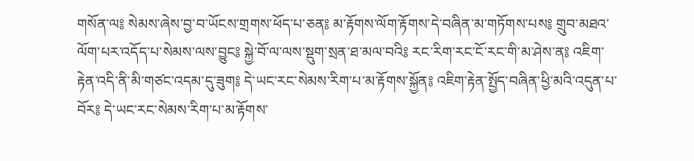གསོན་ལ༔ སེམས་ཞེས་བྱ་བ་ཡོངས་གྲགས་ཕོད་པ་ཅན༔ མ་རྟོགས་ལོག་རྟོགས་དེ་བཞིན་མ་གཏོགས་པས༔ གྲུབ་མཐའ་ལོག་པར་འདོད་པ་སེམས་ལས་བྱུང༔ སྐྱེ་བོ་ལ་ལས་སྡུག་སྲན་ཐ་མལ་བའི༔ རང་རིག་རང་ངོ་རང་གི་མ་ཤེས་ན༔ འཇིག་རྟེན་འདི་ནི་མི་གཙང་འདམ་དུ་ཟུག༔ དེ་ཡང་རང་སེམས་རིག་པ་མ་རྟོགས་སྐྱོན༔ འཇིག་རྟེན་སྤྱོད་བཞིན་ཕྱི་མའི་འདུན་པ་བོར༔ དེ་ཡང་རང་སེམས་རིག་པ་མ་རྟོགས་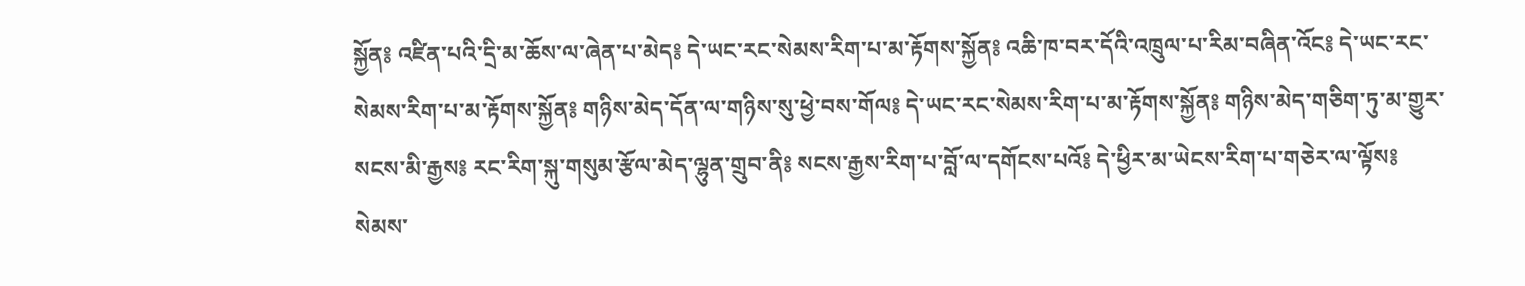སྐྱོན༔ འཛིན་པའི་དྲི་མ་ཆོས་ལ་ཞེན་པ་མེད༔ དེ་ཡང་རང་སེམས་རིག་པ་མ་རྟོགས་སྐྱོན༔ འཆི་ཁ་བར་དོའི་འཁྲུལ་པ་རིམ་བཞིན་འོང༔ དེ་ཡང་རང་སེམས་རིག་པ་མ་རྟོགས་སྐྱོན༔ གཉིས་མེད་དོན་ལ་གཉིས་སུ་ཕྱེ་བས་གོལ༔ དེ་ཡང་རང་སེམས་རིག་པ་མ་རྟོགས་སྐྱོན༔ གཉིས་མེད་གཅིག་ཏུ་མ་གྱུར་སངས་མི་རྒྱས༔ རང་རིག་སྐུ་གསུམ་རྩོལ་མེད་ལྷུན་གྲུབ་ནི༔ སངས་རྒྱས་རིག་པ་བློ་ལ་དགོངས་པའོ༔ དེ་ཕྱིར་མ་ཡེངས་རིག་པ་གཅེར་ལ་ལྟོས༔ སེམས་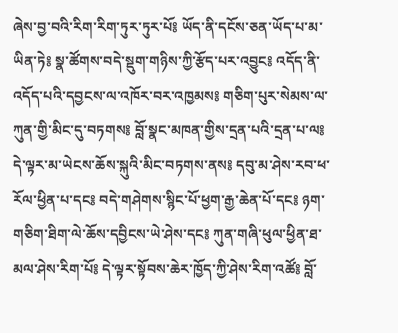ཞེས་བྱ་བའི་རིག་རིག་ཏུར་ཏུར་པོ༔ ཡོད་ནི་དངོས་ཅན་ཡོད་པ་མ་ཡིན་ཏེ༔ སྣ་ཚོགས་བདེ་སྡུག་གཉིས་ཀྱི་རྩོད་པར་འབྱུང༔ འདོད་ནི་འདོད་པའི་དབྱངས་ལ་འཁོར་བར་འཁྱམས༔ གཅིག་པུར་སེམས་ལ་ཀུན་གྱི་མིང་དུ་བཏགས༔ བློ་སྣང་མཁན་གྱིས་དྲན་པའི་དྲན་པ་ལ༔ དེ་ལྟར་མ་ཡེངས་ཆོས་སྐུའི་མིང་བཏགས་ནས༔ དབུ་མ་ཤེས་རབ་ཕ་རོལ་ཕྱིན་པ་དང༔ བདེ་གཤེགས་སྙིང་པོ་ཕྱག་རྒྱ་ཆེན་པོ་དང༔ ཉག་གཅིག་ཐིག་ལེ་ཆོས་དབྱིངས་ཡེ་ཤེས་དང༔ ཀུན་གཞི་ཕུལ་ཕྱིན་ཐ་མལ་ཤེས་རིག་པོ༔ དེ་ལྟར་སྟོབས་ཆེར་ཁྱོད་ཀྱི་ཤེས་རིག་འཚོ༔ བློ་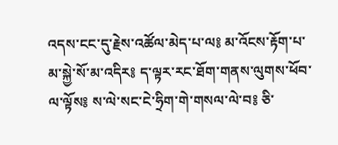འདས་ངང་དུ་རྗེས་འཚོལ་མེད་པ་ལ༔ མ་འོངས་རྟོག་པ་མ་སྐྱེ་སོ་མ་འདིར༔ ད་ལྟར་རང་ཐོག་གནས་ལུགས་ཕོབ་ལ་ལྟོས༔ ས་ལེ་སང་ངེ་ཧྲིག་གེ་གསལ་ལེ་བ༔ ཅི་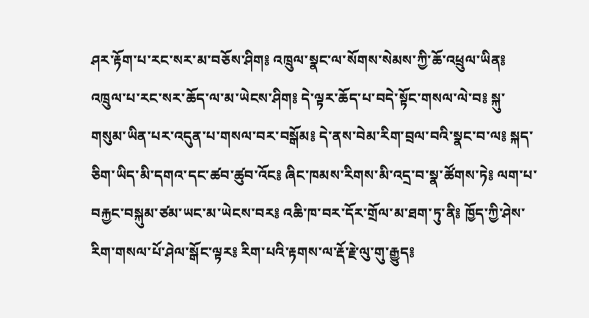ཤར་རྟོག་པ་རང་སར་མ་བཅོས་ཤིག༔ འཁྲུལ་སྣང་ལ་སོགས་སེམས་ཀྱི་ཆོ་འཕྲུལ་ཡིན༔ འཁྲུལ་པ་རང་སར་ཆོད་ལ་མ་ཡེངས་ཤིག༔ དེ་ལྟར་ཆོད་པ་བདེ་སྟོང་གསལ་ལེ་བ༔ སྐུ་གསུམ་ཡིན་པར་འདུན་པ་གསལ་བར་བསྒོམ༔ དེ་ནས་བེམ་རིག་བྲལ་བའི་སྣང་བ་ལ༔ སྐད་ཅིག་ཡིད་མི་དགའ་དང་ཚབ་ཚུབ་འོང༔ ཞིང་ཁམས་རིགས་མི་འདྲ་བ་སྣ་ཚོགས་ཏེ༔ ལག་པ་བརྐྱང་བསྐུམ་ཙམ་ཡང་མ་ཡེངས་བར༔ འཆི་ཁ་བར་དོར་གྲོལ་མ་ཐག་ཏུ་ནི༔ ཁྱོད་ཀྱི་ཤེས་རིག་གསལ་པོ་ཤེལ་སྒོང་ལྟར༔ རིག་པའི་རྟགས་ལ་རྡོ་རྗེ་ལུ་གུ་རྒྱུད༔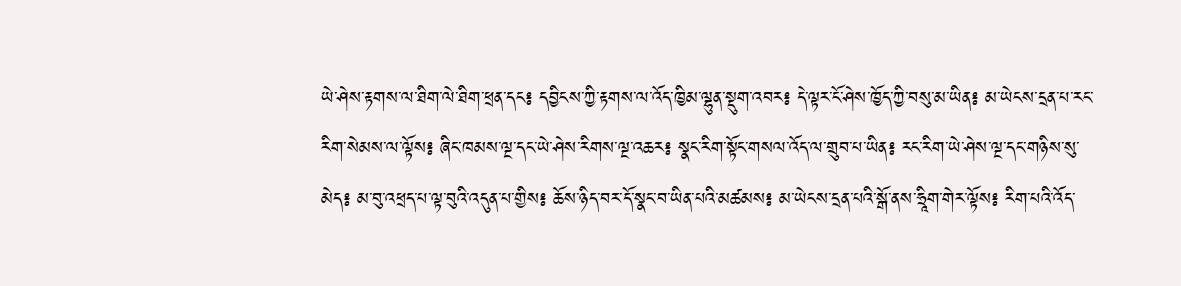ཡེ་ཤེས་རྟགས་ལ་ཐིག་ལེ་ཐིག་ཕྲན་དང༔ དབྱིངས་ཀྱི་རྟགས་ལ་འོད་ཁྱིམ་ལྷུན་སྡུག་འབར༔ དེ་ལྟར་ངོ་ཤེས་ཁྱོད་ཀྱི་བསུ་མ་ཡིན༔ མ་ཡེངས་དྲན་པ་རང་རིག་སེམས་ལ་ལྟོས༔ ཞིང་ཁམས་ལྔ་དང་ཡེ་ཤེས་རིགས་ལྔ་འཆར༔ སྣང་རིག་སྟོང་གསལ་འོད་ལ་གྲུབ་པ་ཡིན༔ རང་རིག་ཡེ་ཤེས་ལྔ་དང་གཉིས་སུ་མེད༔ མ་བུ་འཕྲད་པ་ལྟ་བུའི་འདུན་པ་གྱིས༔ ཆོས་ཉིད་བར་དོ་སྣང་བ་ཡིན་པའི་མཚམས༔ མ་ཡེངས་དྲན་པའི་སྒོ་ནས་ཧྲཱིག་གེར་ལྟོས༔ རིག་པའི་འོད་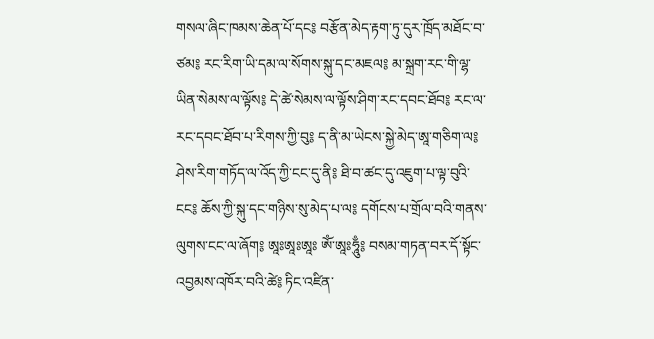གསལ་ཞིང་ཁམས་ཆེན་པོ་དང༔ བརྩོན་མེད་རྟག་ཏུ་དུར་ཁྲོད་མཐོང་བ་ཙམ༔ རང་རིག་ཡི་དམ་ལ་སོགས་སྐུ་དང་མཇལ༔ མ་སྐྲག་རང་གི་ལྷ་ཡིན་སེམས་ལ་ལྟོས༔ དེ་ཚེ་སེམས་ལ་ལྟོས་ཤིག་རང་དབང་ཐོབ༔ རང་ལ་རང་དབང་ཐོབ་པ་རིགས་ཀྱི་བུ༔ ད་ནི་མ་ཡེངས་སྐྱེ་མེད་ཨཱ་གཅིག་ལ༔ ཤེས་རིག་གཏོད་ལ་འོད་ཀྱི་ངང་དུ་ནི༔ ཐི་བ་ཚང་དུ་འཇུག་པ་ལྟ་བུའི་ངང༔ ཆོས་ཀྱི་སྐུ་དང་གཉིས་སུ་མེད་པ་ལ༔ དགོངས་པ་གྲོལ་བའི་གནས་ལུགས་ངང་ལ་ཞོག༔ ཨཱཿཨཱཿཨཱཿ ༀ་ཨཱཿཧཱུྃ༔ བསམ་གཏན་བར་དོ་སྟོང་འབྱམས་འཁོར་བའི་ཚེ༔ ཏིང་འཛིན་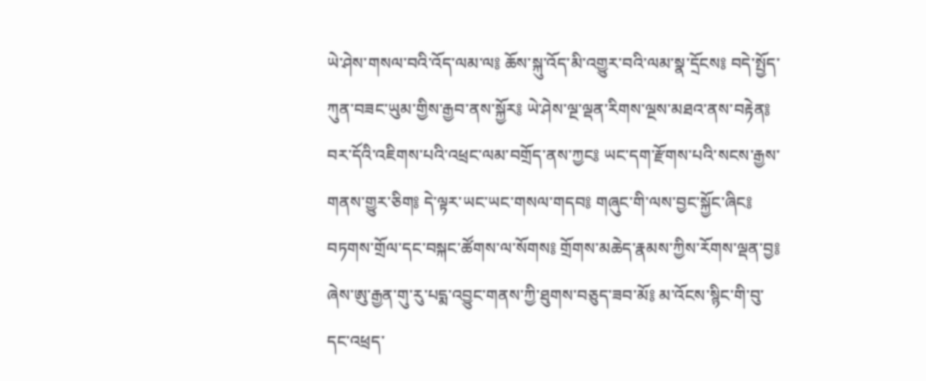ཡེ་ཤེས་གསལ་བའི་འོད་ལམ་ལ༔ ཆོས་སྐུ་འོད་མི་འགྱུར་བའི་ལམ་སྣ་དྲོངས༔ བདེ་སྤྱོད་ཀུན་བཟང་ཡུམ་གྱིས་རྒྱབ་ནས་སྐྱོར༔ ཡེ་ཤེས་ལྔ་ལྡན་རིགས་ལྔས་མཐའ་ནས་བརྟེན༔ བར་དོའི་འཇིགས་པའི་འཕྲང་ལམ་བགྲོད་ནས་ཀྱང༔ ཡང་དག་རྫོགས་པའི་སངས་རྒྱས་གནས་གྱུར་ཅིག༔ དེ་ལྟར་ཡང་ཡང་གསལ་གདབ༔ གཞུང་གི་ལས་བྱང་སྐྱོང་ཞིང༔ བཏགས་གྲོལ་དང་བསྐང་ཚོགས་ལ་སོགས༔ གྲོགས་མཆེད་རྣམས་ཀྱིས་རོགས་ལྡན་བྱ༔ ཞེས་ཨུ་རྒྱན་གུ་རུ་པདྨ་འབྱུང་གནས་ཀྱི་ཐུགས་བཅུད་ཟབ་མོ༔ མ་འོངས་སྙིང་གི་བུ་དང་འཕྲད་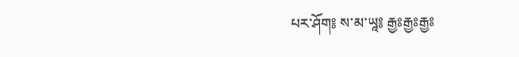པར་ཤོག༔ ས་མ་ཡཱ༔ རྒྱཿརྒྱཿརྒྱཿ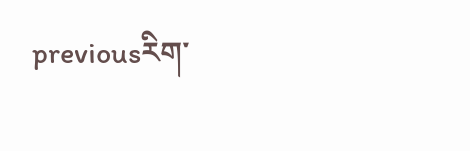previousརིག་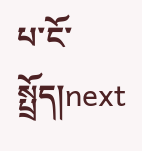པ་ངོ་སྤྲོད།next